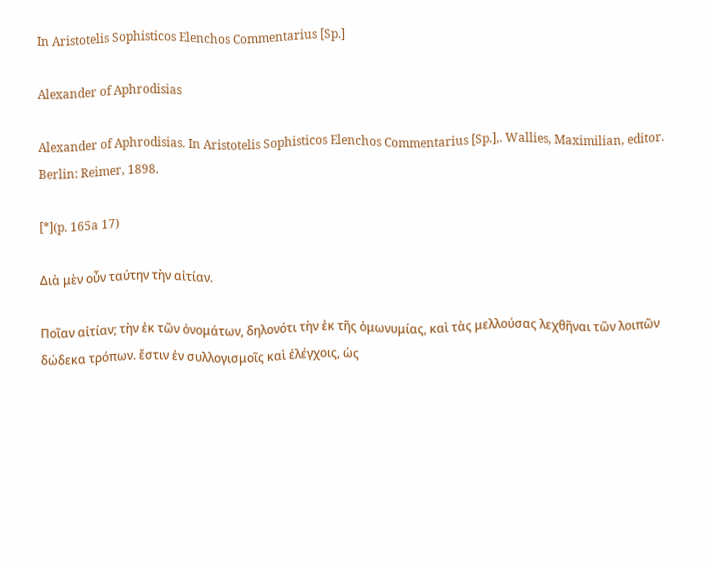In Aristotelis Sophisticos Elenchos Commentarius [Sp.]

Alexander of Aphrodisias

Alexander of Aphrodisias. In Aristotelis Sophisticos Elenchos Commentarius [Sp.],. Wallies, Maximilian, editor. Berlin: Reimer, 1898.

[*](p. 165a 17)

Διὰ μὲν οὖν ταύτην τὴν αἰτίαν.

Ποῖαν αἰτίαν; τὴν ἐκ τῶν ὀνομάτων, δηλονότι τὴν ἐκ τῆς ὁμωνυμίας, καὶ τὰς μελλούσας λεχθῆναι τῶν λοιπῶν δώδεκα τρόπων. ἔστιν ἐν συλλογισμοῖς καὶ ἐλέγχοις, ὡς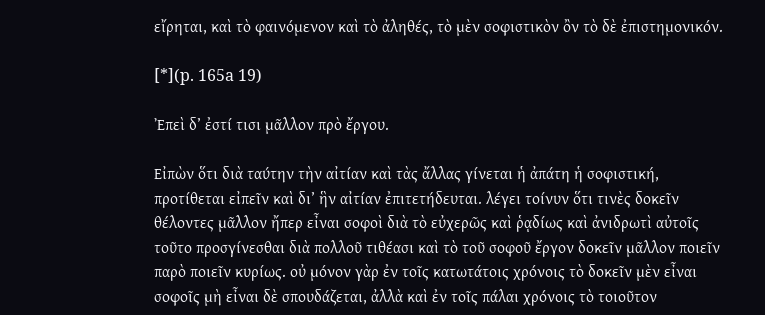εἴρηται, καὶ τὸ φαινόμενον καὶ τὸ ἀληθές, τὸ μὲν σοφιστικὸν ὂν τὸ δὲ ἐπιστημονικόν.

[*](p. 165a 19)

Ἐπεὶ δ’ ἐστί τισι μᾶλλον πρὸ ἔργου.

Εἰπὼν ὅτι διὰ ταύτην τὴν αἰτίαν καὶ τὰς ἄλλας γίνεται ἡ ἀπάτη ἡ σοφιστική, προτίθεται εἰπεῖν καὶ δι’ ἣν αἰτίαν ἐπιτετήδευται. λέγει τοίνυν ὅτι τινὲς δοκεῖν θέλοντες μᾶλλον ἤπερ εἶναι σοφοὶ διὰ τὸ εὐχερῶς καὶ ῥᾳδίως καὶ ἀνιδρωτὶ αὐτοῖς τοῦτο προσγίνεσθαι διὰ πολλοῦ τιθέασι καὶ τὸ τοῦ σοφοῦ ἔργον δοκεῖν μᾶλλον ποιεῖν παρὸ ποιεῖν κυρίως. οὐ μόνον γὰρ ἐν τοῖς κατωτάτοις χρόνοις τὸ δοκεῖν μὲν εἶναι σοφοῖς μὴ εἶναι δὲ σπουδάζεται, ἀλλὰ καὶ ἐν τοῖς πάλαι χρόνοις τὸ τοιοῦτον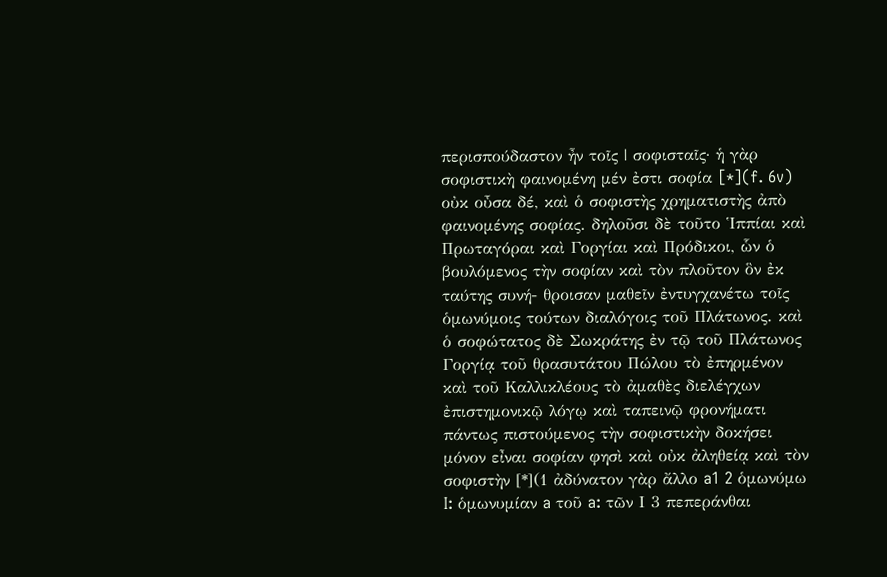περισπούδαστον ἦν τοῖς | σοφισταῖς· ἡ γὰρ σοφιστικὴ φαινομένη μέν ἐστι σοφία [*](f. 6v) οὐκ οὖσα δέ, καὶ ὁ σοφιστὴς χρηματιστὴς ἀπὸ φαινομένης σοφίας. δηλοῦσι δὲ τοῦτο Ἱππίαι καὶ Πρωταγόραι καὶ Γοργίαι καὶ Πρόδικοι, ὧν ὁ βουλόμενος τὴν σοφίαν καὶ τὸν πλοῦτον ὃν ἐκ ταύτης συνή- θροισαν μαθεῖν ἐντυγχανέτω τοῖς ὁμωνύμοις τούτων διαλόγοις τοῦ Πλάτωνος. καὶ ὁ σοφώτατος δὲ Σωκράτης ἐν τῷ τοῦ Πλάτωνος Γοργίᾳ τοῦ θρασυτάτου Πώλου τὸ ἐπηρμένον καὶ τοῦ Καλλικλέους τὸ ἀμαθὲς διελέγχων ἐπιστημονικῷ λόγῳ καὶ ταπεινῷ φρονήματι πάντως πιστούμενος τὴν σοφιστικὴν δοκήσει μόνον εἶναι σοφίαν φησὶ καὶ οὐκ ἀληθείᾳ καὶ τὸν σοφιστὴν [*](1 ἀδύνατον γὰρ ἄλλο a1 2 ὁμωνύμω I: ὁμωνυμίαν a τοῦ a: τῶν Ι 3 πεπεράνθαι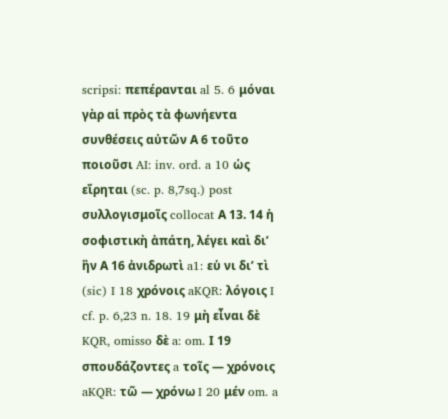scripsi: πεπέρανται al 5. 6 μόναι γὰρ αἱ πρὸς τὰ φωνήεντα συνθέσεις αὐτῶν Α 6 τοῦτο ποιοῦσι AI: inv. ord. a 10 ὡς εἴρηται (sc. p. 8,7sq.) post συλλογισμοῖς collocat Α 13. 14 ἡ σοφιστικὴ ἀπάτη, λέγει καὶ δι’ ἢν Α 16 ἀνιδρωτὶ a1: εὑ νι δι’ τὶ (sic) I 18 χρόνοις aKQR: λόγοις I cf. p. 6,23 n. 18. 19 μὴ εἶναι δὲ KQR, omisso δὲ a: om. Ι 19 σπουδάζοντες a τοῖς — χρόνοις aKQR: τῶ — χρόνω I 20 μέν om. a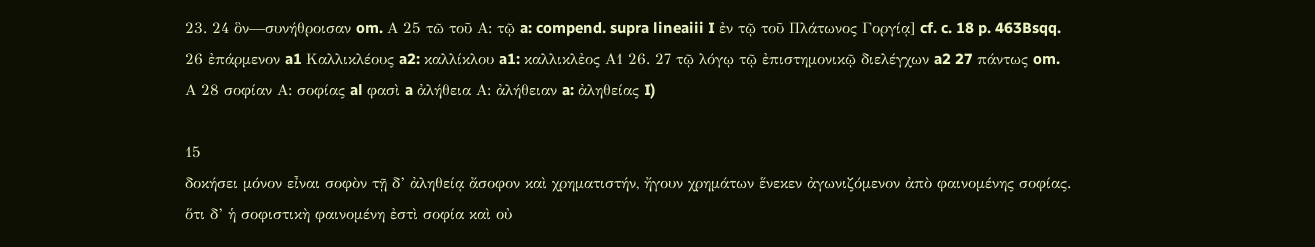23. 24 ὃν—συνήθροισαν om. Α 25 τῶ τοῦ Α: τῷ a: compend. supra lineaiii I ἐν τῷ τοῦ Πλάτωνος Γοργίᾳ] cf. c. 18 p. 463Bsqq. 26 ἐπάρμενον a1 Καλλικλέους a2: καλλίκλου a1: καλλικλἐος Α1 26. 27 τῷ λόγῳ τῷ ἐπιστημονικῷ διελέγχων a2 27 πάντως om. Α 28 σοφίαν Α: σοφίας al φασὶ a ἀλήθεια Α: ἀλήθειαν a: ἀληθείας I)

15
δοκήσει μόνον εἶναι σοφὸν τῇ δ’ ἀληθείᾳ ἄσοφον καὶ χρηματιστήν, ἤγουν χρημάτων ἕνεκεν ἀγωνιζόμενον ἀπὸ φαινομένης σοφίας. ὅτι δ’ ἡ σοφιστικὴ φαινομένη ἐστὶ σοφία καὶ οὐ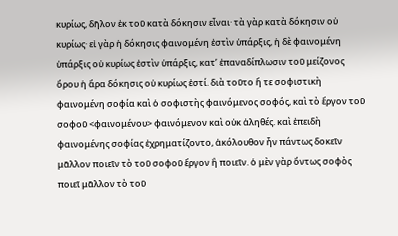κυρίως, δῆλον ἐκ τοῦ κατὰ δόκησιν εἶναι· τὰ γὰρ κατὰ δόκησιν οὐ κυρίως· εἰ γὰρ ἡ δόκησις φαινομένη ἐστὶν ὑπάρξις, ἡ δὲ φαινομένη ὑπάρξις οὐ κυρίως ἐστὶν ὑπάρξις, κατ’ ἐπαναδίπλωσιν τοῦ μείζονος ὅρου ἡ ἄρα δόκησις οὐ κυρίως ἐστί. διὰ τοῦτο ἥ τε σοφιστικὴ φαινομένη σοφία καὶ ὁ σοφιστὴς φαινόμενος σοφός, καὶ τὸ ἔργον τοῦ σοφοῦ <φαινομένου> φαινόμενον καὶ οὐκ ἀληθές. καὶ ἐπειδὴ φαινομένης σοφίας ἐχρηματίζοντο, ἀκόλουθον ἦν πάντως δοκεῖν μᾶλλον ποιεῖν τὸ τοῦ σοφοῦ ἔργον ἢ ποιεῖν. ὁ μὲν γὰρ ὄντως σοφὸς ποιεῖ μᾶλλον τὸ τοῦ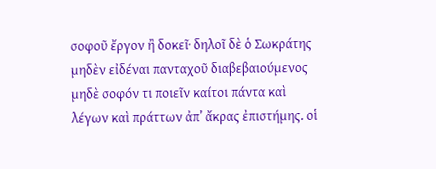σοφοῦ ἔργον ἢ δοκεῖ· δηλοῖ δὲ ὁ Σωκράτης μηδὲν εἰδέναι πανταχοῦ διαβεβαιούμενος μηδὲ σοφόν τι ποιεῖν καίτοι πάντα καὶ λέγων καὶ πράττων ἀπ’ ἄκρας ἐπιστήμης. οἱ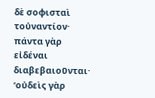δὲ σοφισταὶ τοὐναντίον· πάντα γὰρ εἰδέναι διαβεβαιοῦνται· ‘οὐδεὶς γὰρ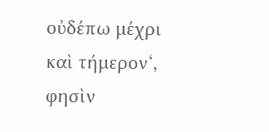οὐδέπω μέχρι καὶ τήμερον‘, φησὶν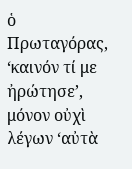ὁ Πρωταγόρας, ‘καινόν τί με ἠρώτησε’, μόνον οὐχὶ λέγων ‘αὐτὰ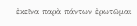ἐκεῖνα παρὰ πάντων ἐρωτῶμαι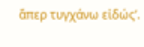ἅπερ τυγχάνω εἰδώς’.